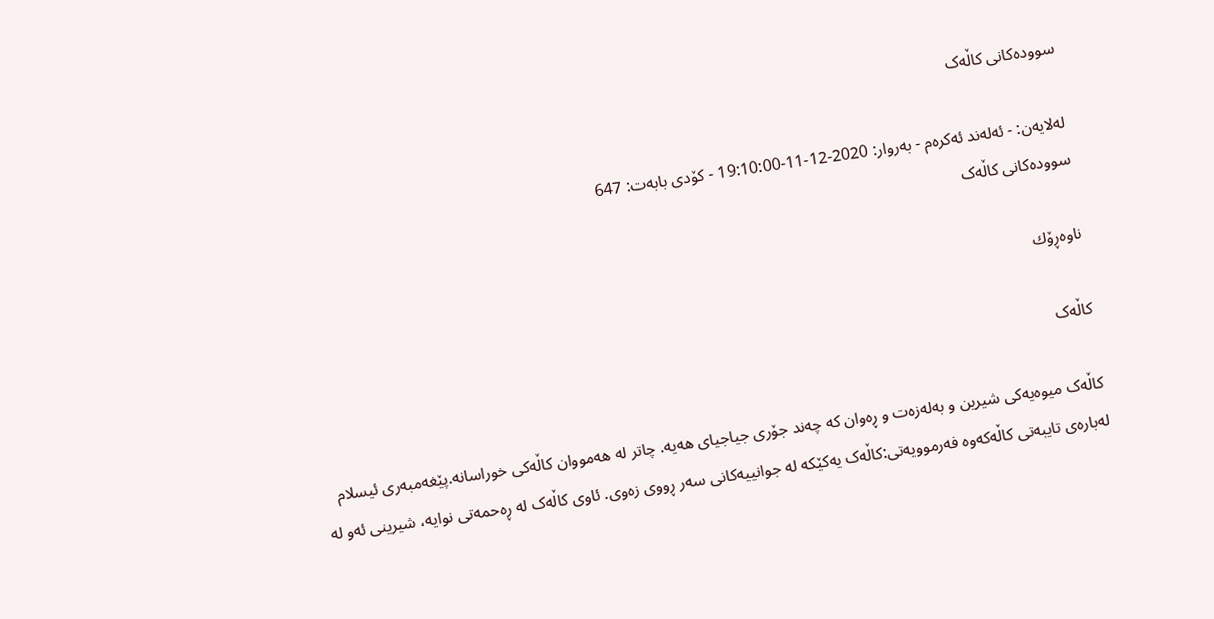سوودەکانی کاڵەک

له‌لایه‌ن: - ئەلەند ئەکرەم - به‌روار: 2020-12-11-19:10:00 - کۆدی بابەت: 647
سوودەکانی کاڵەک

ناوه‌ڕۆك

کاڵەک

کاڵەک میوەیەکی شیرین و بەلەزەت و ڕەوان کە چەند جۆری جیاجیای هەیە. چاتر لە هەمووان کاڵەکی خوراسانە.پێغەمبەری ئیسلام لەبارەی تایبەتی کاڵەکەوە فەرموویەتی:کاڵەک یەکێکە لە جوانییەکانی سەر ڕووی زەوی. ئاوی کاڵەک لە ڕەحمەتی نوایە، شیرینی ئەو لە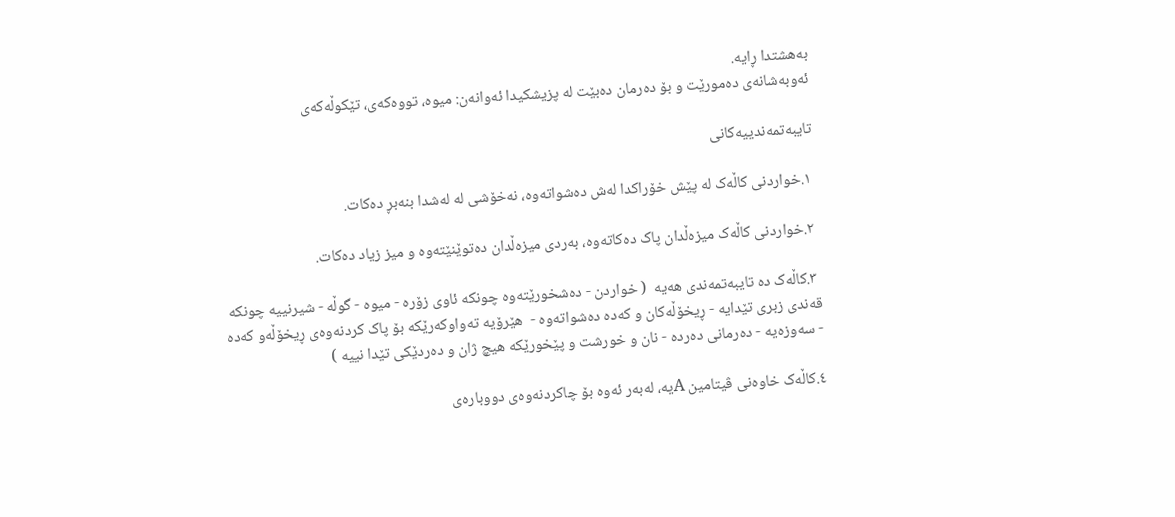بەهشتدا ڕایە.
ئەوبەشانەی دەمورێت و بۆ دەرمان دەبێت لە پزیشکیدا ئەوانەن: میوە، تووەکەی، تێکوڵەکەی

تایبەتمەندییەکانی

 ١.خواردنی کاڵەک لە پێش خۆراکدا لەش دەشواتەوە، نەخۆشی لە لەشدا بنەبڕ دەکات.

 ٢.خواردنی کاڵەک میزەڵدان پاک دەکاتەوە، بەردی میزەڵدان دەتوێنێتەوە و میز زیاد دەکات.

 ٣.کاڵەک دە تایبەتمەندی هەیە  ( خواردن - دەشخورێتەوە چونکە ئاوی زۆرە - میوە - گوڵە - شیرنییە چونکە قەندی زبری تێدایە - ڕیخۆڵەکان و کەدە دەشواتەوە -  هێرۆیە تەواوکەرێکە بۆ پاک کردنەوەی ڕیخۆڵەو کەدە - سەوزەیە - دەرمانی دەردە - نان و خورشت و پێخورێکە هیچ ژان و دەردێکی تێدا نییە )

٤.کاڵەک خاوەنی ڤیتامین Aیە، لەبەر ئەوە بۆ چاکردنەوەی دووبارەی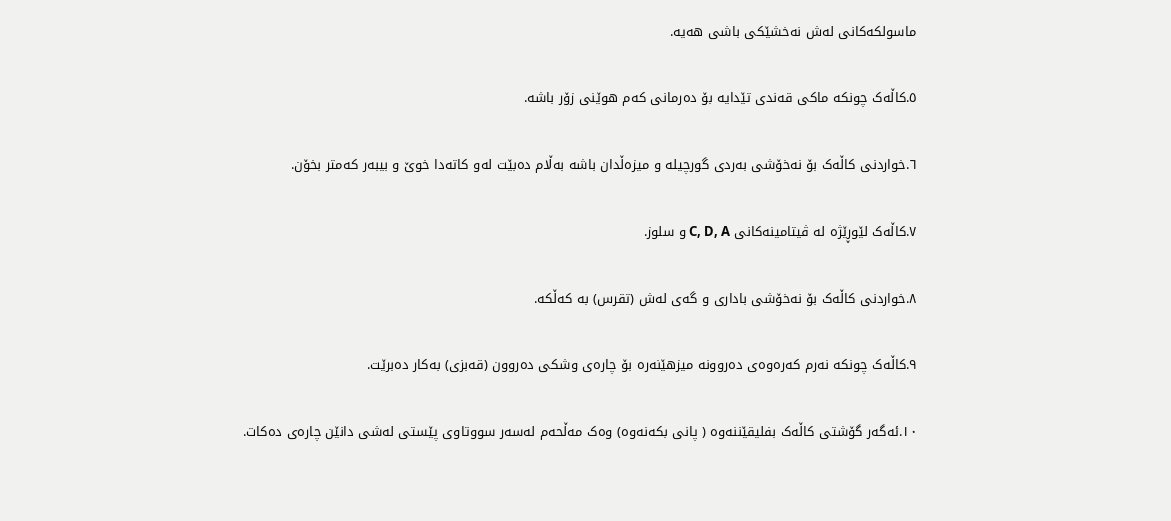ماسولکەکانی لەش نەخشێکی باشی هەیە.

٥.کاڵەک چونکە ماکی قەندی تێدایە بۆ دەرمانی کەم هوێنی زۆر باشە.

٦.خواردنی کاڵەک بۆ نەخۆشی بەردی گورچیلە و میزەڵدان باشە بەڵام دەبێت لەو کاتەدا خوێ و بیبەر کەمتر بخۆن.

٧.کاڵەک لێوڕێژە لە ڤیتامینەکانی C, D, A و سلوز.

٨.خواردنی کاڵەک بۆ نەخۆشی باداری و گەی لەش (تقرس) بە کەڵکە.

٩.کاڵەک چونکە نەرم کەرەوەی دەروونە میزهێنەرە بۆ چارەی وشکی دەروون (قەبزی) بەکار دەبرێت.

١٠.ئەگەر گۆشتی کاڵەک بفلیقێننەوە ( پانی بکەنەوە) وەک مەڵحەم لەسەر سووتاوی پێستی لەشی دانێن چارەی دەکات.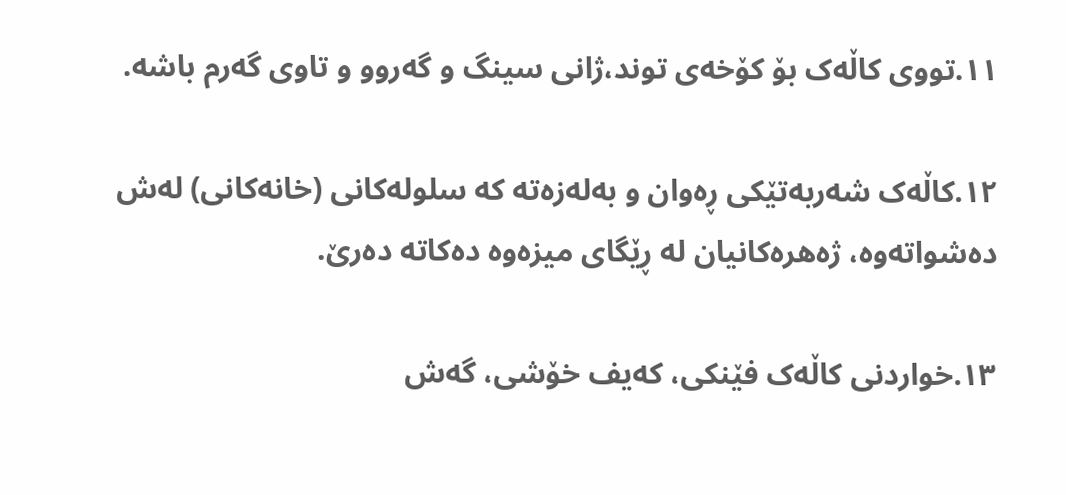١١.تووی کاڵەک بۆ کۆخەی توند،ژانی سینگ و گەروو و تاوی گەرم باشە.

١٢.کاڵەک شەربەتێکی ڕەوان و بەلەزەتە کە سلولەکانی (خانەکانی) لەش دەشواتەوە، ژەهرەکانیان لە ڕێگای میزەوە دەکاتە دەرێ.

١٣.خواردنی کاڵەک فێنکی، کەیف خۆشی، گەش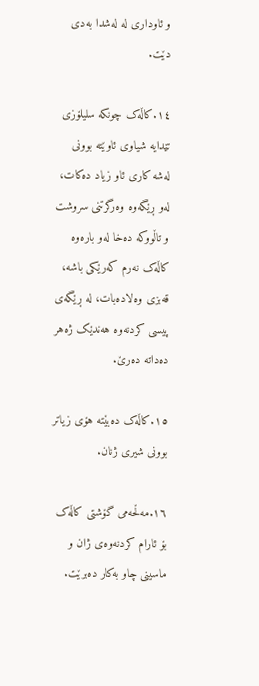و ئاوداری لە لەشدا بەدی دێت.

١٤.کاڵەک چونکە سلیلۆزی تێدایە شیاوی ئاوێتە بوونی لەشە کاری ئاو زیاد دەکات، لەو ڕێگەوە وەرگرتنی سروشت و تاڵووکە دەخا لەو بارەوە کاڵەک نەرم کەرێکی باشە، قەبزی وەلادەبات، لە ڕێگەی پیسی کردنەوە هەندێک ژەهر دەداتە دەرێ.

١٥.کاڵەک دەبێتە هۆی زیاتر بوونی شیری ژنان.

١٦.مەڵحەمی گۆشتی کاڵەک بۆ ئارام کردنەوەی ژان و ماسینی چاو بەکار دەبرێت.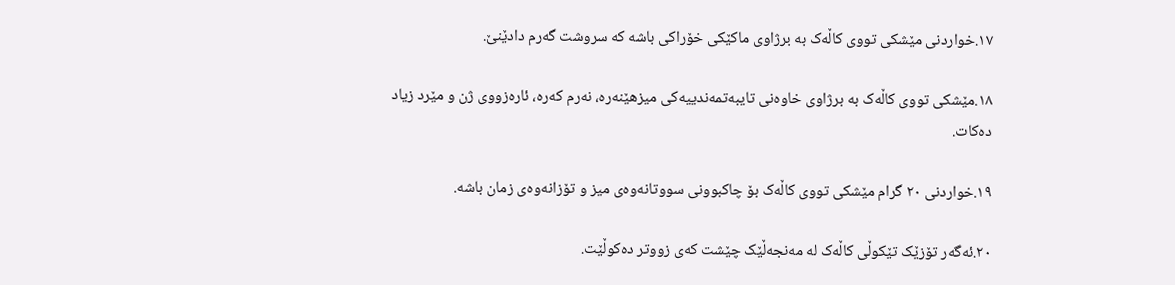١٧.خواردنی مێشکی تووی کاڵەک بە برژاوی ماکێکی خۆراکی باشە کە سروشت گەرم دادێنێ.

١٨.مێشکی تووی کاڵەک بە برژاوی خاوەنی تایبەتمەندییەکی میزهێنەرە، نەرم کەرە، ئارەزووی ژن و مێرد زیاد دەکات.

١٩.خواردنی ٢٠ گرام مێشکی تووی کاڵەک بۆ چاکبوونی سووتانەوەی میز و تۆزانەوەی زمان باشە.

٢٠.ئەگەر تۆزێک تێکوڵی کاڵەک لە مەنجەڵێک چێشت کەی زووتر دەکوڵێت.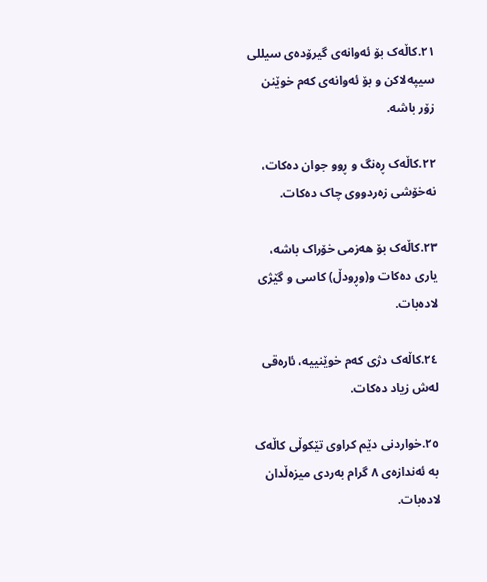٢١.کاڵەک بۆ ئەوانەی گیرۆدەی سیللی سیپەلاکن و بۆ ئەوانەی کەم خوێنن  زۆر باشە.

٢٢.کاڵەک ڕەنگ و ڕوو جوان دەکات، نەخۆشی زەردووی چاک دەکات.

٢٣.کاڵەک بۆ هەزمی خۆراک باشە، یاری دەکات و(وڕودڵ) کاسی و گێژی لادەبات.

٢٤.کاڵەک دژی کەم خوێنییە، ئارەقی لەش زیاد دەکات.

٢٥.خواردنی دێم کراوی تێکوڵی کاڵەک بە ئەندازەی ٨ گرام بەردی میزەڵدان لادەبات.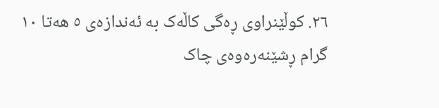٢٦. کوڵێنراوی ڕەگی کاڵەک بە ئەندازەی ٥ هەتا ١٠ گرام ڕشێنەرەوەی چاک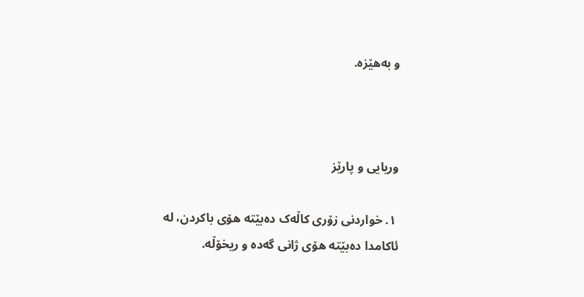و بەهێزە.



وریایی و پارێز

 ١. خواردنی زۆری کاڵەک دەبێتە هۆی باکردن، لە ئاکامدا دەبێتە هۆی ژانی گەدە و ریخۆڵە.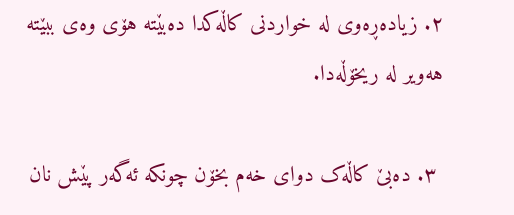٢. زیادەڕەوی لە خواردنی کاڵەکدا دەبێتە هۆی وەی ببێتە هەویر لە ریخۆڵەدا.

 ٣. دەبێ کاڵەک دوای خەم بخۆن چونکە ئەگەر پێش نان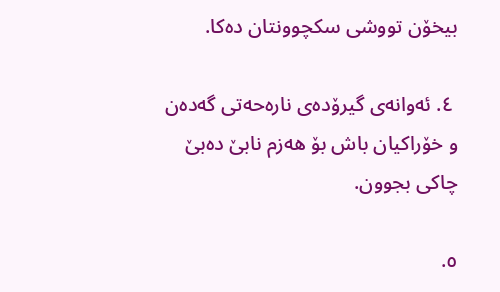بیخۆن تووشی سکچوونتان دەکا.

 ٤. ئەوانەی گیرۆدەی نارەحەتی گەدەن و خۆراکیان باش بۆ هەزم نابێ دەبێ چاکی بجوون.

٥.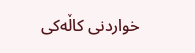خواردنی کاڵەکی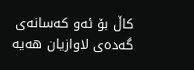کاڵ بۆ ئەو کەسانەی گەدەی لاوازیان هەیە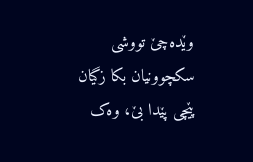وێدەچێ تووشی سکچوونیان بکا زگیان پێچی پێدا بێ، وەک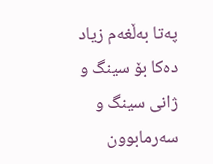پەتا بەڵغەم زیاد دەکا بۆ سینگ و ژانی سینگ و سەرمابوون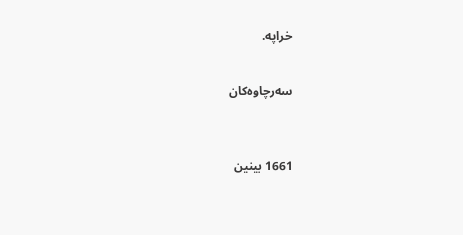خراپە.


سەرچاوەکان



1661 بینین